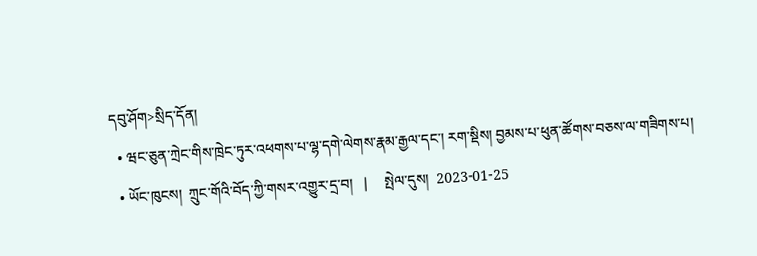དབུ་ཤོག>སྲིད་དོན།
  • ཝང་ཅུན་ཀྲེང་གིས་ཁྲེང་ཏུར་འཕགས་པ་ལྷ་དགེ་ལེགས་རྣམ་རྒྱལ་དང་། རག་སྡིས། བྱམས་པ་ཕུན་ཚོགས་བཅས་ལ་གཟིགས་པ།
  • ཡོང་ཁུངས།  ཀྲུང་གོའི་བོད་ཀྱི་གསར་འགྱུར་དྲ་བ།   |     སྤེལ་དུས།  2023-01-25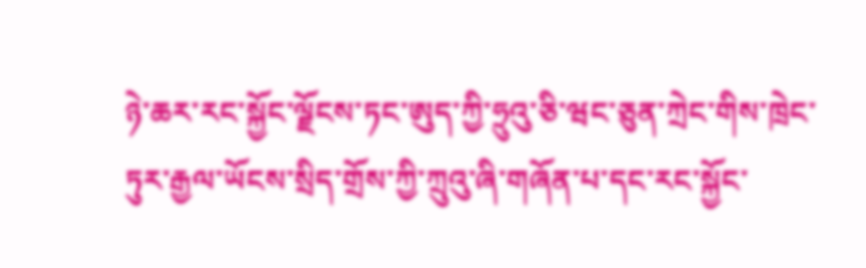ཉེ་ཆར་རང་སྐྱོང་ལྗོངས་ཏང་ཨུད་ཀྱི་ཧྲུའུ་ཅི་ཝང་ཅུན་ཀྲེང་གིས་ཁྲེང་ཏུར་རྒྱལ་ཡོངས་སྲིད་གྲོས་ཀྱི་ཀྲུའུ་ཞི་གཞོན་པ་དང་རང་སྐྱོང་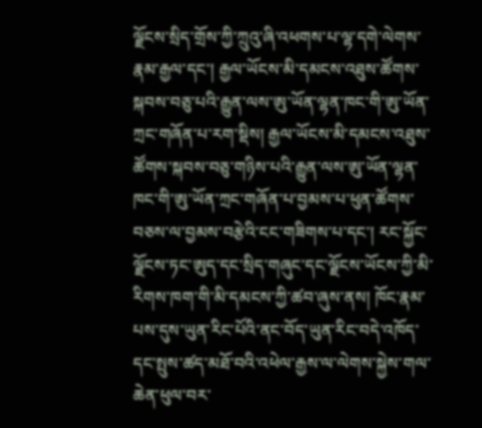ལྗོངས་སྲིད་གྲོས་ཀྱི་ཀྲུའུ་ཞི་འཕགས་པ་ལྷ་དགེ་ལེགས་རྣམ་རྒྱལ་དང་། རྒྱལ་ཡོངས་མི་དམངས་འཐུས་ཚོགས་སྐབས་བཅུ་པའི་རྒྱུན་ལས་ཨུ་ཡོན་ལྷན་ཁང་གི་ཨུ་ཡོན་ཀྲང་གཞོན་པ་རག་སྡིས། རྒྱལ་ཡོངས་མི་དམངས་འཐུས་ཚོགས་སྐབས་བཅུ་གཉིས་པའི་རྒྱུན་ལས་ཨུ་ཡོན་ལྷན་ཁང་གི་ཨུ་ཡོན་ཀྲང་གཞོན་པ་བྱམས་པ་ཕུན་ཚོགས་བཅས་ལ་བྱམས་བརྩེའི་ངང་གཟིགས་པ་དང་། རང་སྐྱོང་ལྗོངས་ཏང་ཨུད་དང་སྲིད་གཞུང་དང་ལྗོངས་ཡོངས་ཀྱི་མི་རིགས་ཁག་གི་མི་དམངས་ཀྱི་ཚབ་ཞུས་ནས། ཁོང་རྣམ་པས་དུས་ཡུན་རིང་པོའི་ནང་བོད་ཡུན་རིང་བདེ་འཁོད་དང་སྤུས་ཚད་མཐོ་བའི་འཕེལ་རྒྱས་ལ་ལེགས་སྐྱེས་གལ་ཆེན་ཕུལ་བར་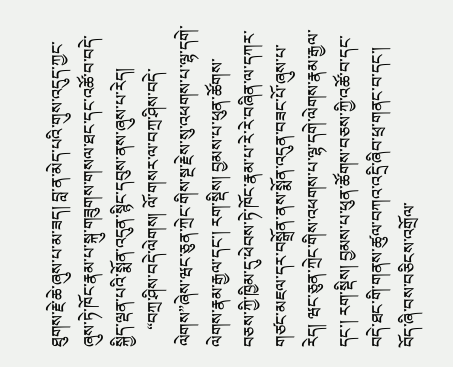ཐུགས་རྗེ་ཆེ་ཞུས་པ་མ་ཟད། བླ་ན་མེད་པའི་གུས་འདུད་ཀྱང་ཞུས་ཏེ་ཁོང་རྣམ་པ་སྐུ་གཟུགས་གསལ་ཐང་དང་འཚོ་བ་བདེ་སྐྱིད་ལྡན་པའི་སྨོན་འདུན་སྙིང་དབུས་ནས་ཞུས་པ་རེད།
    “བཀྲ་ཤིས་བདེ་ལེགས། ལོ་གསར་ལ་བཀྲ་ཤིས་བདེ་ལེགས”ཞེས་ཝང་ཅུན་ཀྲེང་གིས་སྔ་རྗེས་སུ་འཕགས་པ་ལྷ་དགེ་ལེགས་རྣམ་རྒྱལ་དང་། རག་སྡིས། བྱམས་པ་ཕུན་ཚོགས་བཅས་ཀྱི་ཁྱིམ་དུ་ཕེབས་ཏེ་ཁོང་རྣམ་པ་རེ་རེ་བཞིན་ལ་དཀར་གཙང་མཇལ་དར་བསྒྲོན་ནས་སྨོན་འདུན་བཟང་པོ་ཞུས་པ་རེད། ཝང་ཅུན་ཀྲེང་གིས་འཕགས་པ་ལྷ་དགེ་ལེགས་རྣམ་རྒྱལ་དང་། རག་སྡིས། བྱམས་པ་ཕུན་ཚོགས་བཅས་ཀྱི་འཚོ་བ་དང་བདེ་ཐང་གི་གནས་ཚུལ་བཀའ་འདྲི་ཞིབ་ཕྲ་གནང་བ་དང་། བོད་ཞི་བས་བཅིངས་འགྲོལ་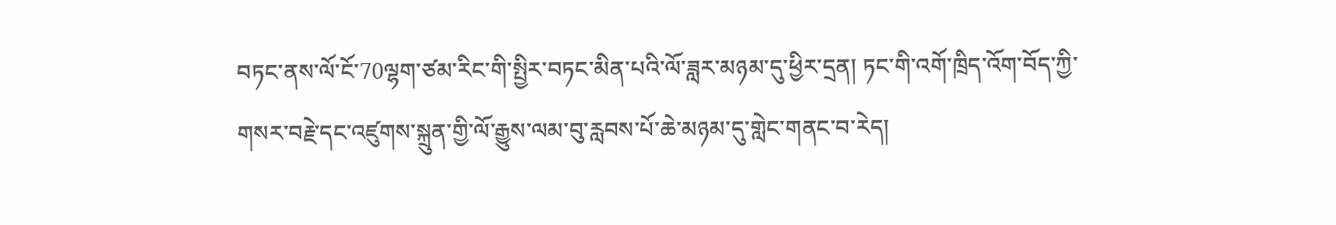བཏང་ནས་ལོ་ངོ་70ལྷག་ཙམ་རིང་གི་སྤྱིར་བཏང་མིན་པའི་ལོ་ཟླར་མཉམ་དུ་ཕྱིར་དྲན། ཏང་གི་འགོ་ཁྲིད་འོག་བོད་ཀྱི་གསར་བརྗེ་དང་འཛུགས་སྐྲུན་གྱི་ལོ་རྒྱུས་ལམ་བུ་རླབས་པོ་ཆེ་མཉམ་དུ་གླེང་གནང་བ་རེད།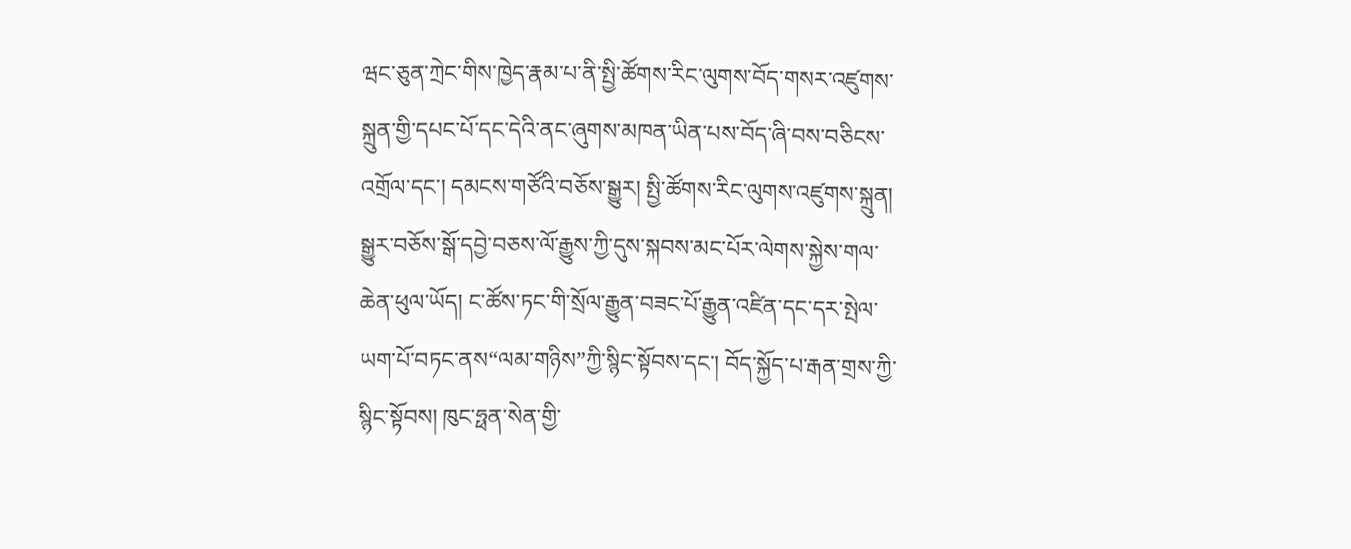ཝང་ཅུན་ཀྲེང་གིས་ཁྱེད་རྣམ་པ་ནི་སྤྱི་ཚོགས་རིང་ལུགས་བོད་གསར་འཛུགས་སྐྲུན་གྱི་དཔང་པོ་དང་དེའི་ནང་ཞུགས་མཁན་ཡིན་པས་བོད་ཞི་བས་བཅིངས་འགྲོལ་དང་། དམངས་གཙོའི་བཅོས་སྒྱུར། སྤྱི་ཚོགས་རིང་ལུགས་འཛུགས་སྐྲུན། སྒྱུར་བཅོས་སྒོ་དབྱེ་བཅས་ལོ་རྒྱུས་ཀྱི་དུས་སྐབས་མང་པོར་ལེགས་སྐྱེས་གལ་ཆེན་ཕུལ་ཡོད། ང་ཚོས་ཏང་གི་སྲོལ་རྒྱུན་བཟང་པོ་རྒྱུན་འཛིན་དང་དར་སྤེལ་ཡག་པོ་བཏང་ནས“ལམ་གཉིས”ཀྱི་སྙིང་སྟོབས་དང་། བོད་སྐྱོད་པ་རྒན་གྲས་ཀྱི་སྙིང་སྟོབས། ཁུང་ཧྥན་སེན་གྱི་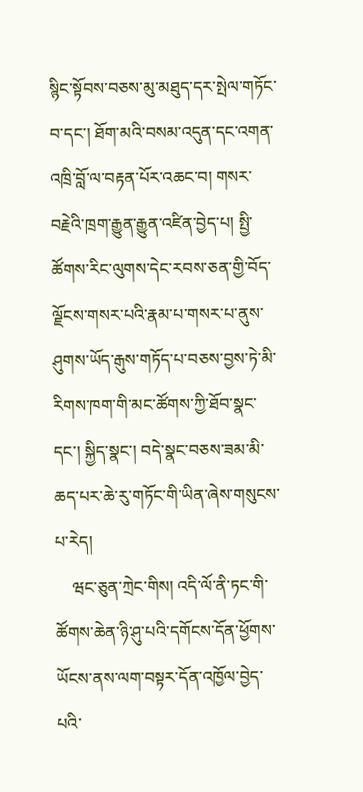སྙིང་སྟོབས་བཅས་མུ་མཐུད་དར་སྤེལ་གཏོང་བ་དང་། ཐོག་མའི་བསམ་འདུན་དང་འགན་འཁྲི་བློ་ལ་བརྟན་པོར་འཆང་བ། གསར་བརྗེའི་ཁྲག་རྒྱུན་རྒྱུན་འཛིན་བྱེད་པ། སྤྱི་ཚོགས་རིང་ལུགས་དེང་རབས་ཅན་གྱི་བོད་ལྗོངས་གསར་པའི་རྣམ་པ་གསར་པ་ནུས་ཤུགས་ཡོད་རྒུས་གཏོད་པ་བཅས་བྱས་ཏེ་མི་རིགས་ཁག་གི་མང་ཚོགས་ཀྱི་ཐོབ་སྣང་དང་། སྐྱིད་སྣང་། བདེ་སྣང་བཅས་ཟམ་མི་ཆད་པར་ཆེ་རུ་གཏོང་གི་ཡིན་ཞེས་གསུངས་པ་རེད།
    ཝང་ཅུན་ཀྲེང་གིས། འདི་ལོ་ནི་ཏང་གི་ཚོགས་ཆེན་ཉི་ཤུ་པའི་དགོངས་དོན་ཕྱོགས་ཡོངས་ནས་ལག་བསྟར་དོན་འཁྱོལ་བྱེད་པའི་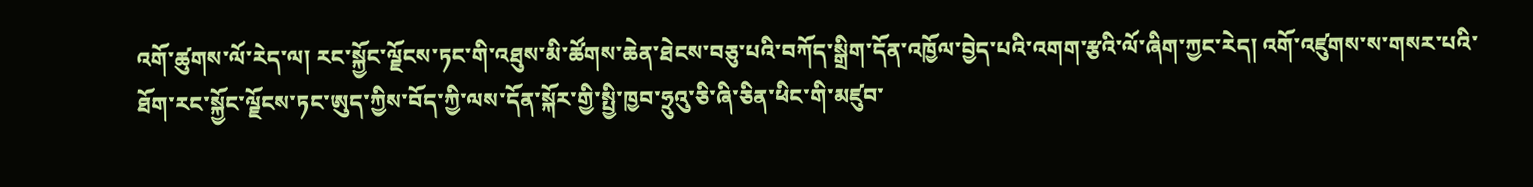འགོ་ཚུགས་ལོ་རེད་ལ། རང་སྐྱོང་ལྗོངས་ཏང་གི་འཐུས་མི་ཚོགས་ཆེན་ཐེངས་བཅུ་པའི་བཀོད་སྒྲིག་དོན་འཁྱོལ་བྱེད་པའི་འགག་རྩའི་ལོ་ཞིག་ཀྱང་རེད། འགོ་འཛུགས་ས་གསར་པའི་ཐོག་རང་སྐྱོང་ལྗོངས་ཏང་ཨུད་ཀྱིས་བོད་ཀྱི་ལས་དོན་སྐོར་གྱི་སྤྱི་ཁྱབ་ཧྲུའུ་ཅི་ཞི་ཅིན་ཕིང་གི་མཛུབ་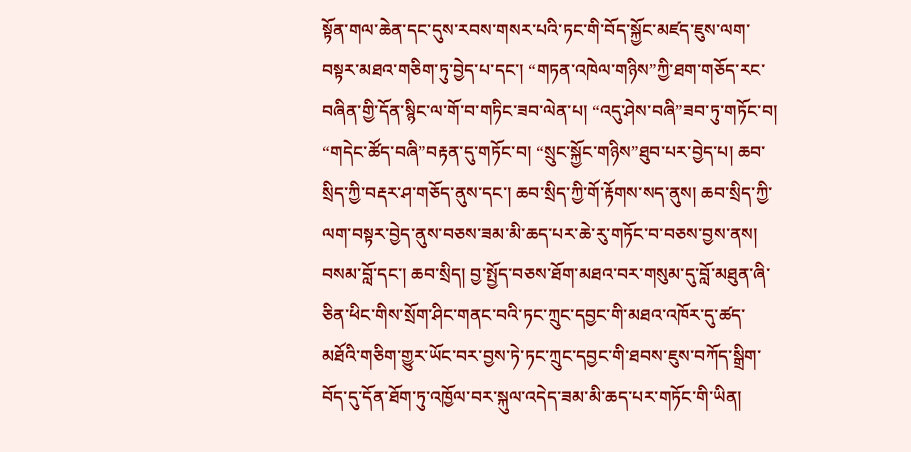སྟོན་གལ་ཆེན་དང་དུས་རབས་གསར་པའི་ཏང་གི་བོད་སྐྱོང་མཛད་ཇུས་ལག་བསྟར་མཐའ་གཅིག་ཏུ་བྱེད་པ་དང་། “གཏན་འཁེལ་གཉིས”ཀྱི་ཐག་གཅོད་རང་བཞིན་གྱི་དོན་སྙིང་ལ་གོ་བ་གཏིང་ཟབ་ལེན་པ། “འདུ་ཤེས་བཞི”ཟབ་ཏུ་གཏོང་བ། “གདེང་ཚོད་བཞི”བརྟན་དུ་གཏོང་བ། “སྲུང་སྐྱོང་གཉིས”ཐུབ་པར་བྱེད་པ། ཆབ་སྲིད་ཀྱི་བརྡར་ཤ་གཅོད་ནུས་དང་། ཆབ་སྲིད་ཀྱི་གོ་རྟོགས་སད་ནུས། ཆབ་སྲིད་ཀྱི་ལག་བསྟར་བྱེད་ནུས་བཅས་ཟམ་མི་ཆད་པར་ཆེ་རུ་གཏོང་བ་བཅས་བྱས་ནས། བསམ་བློ་དང་། ཆབ་སྲིད། བྱ་སྤྱོད་བཅས་ཐོག་མཐའ་བར་གསུམ་དུ་བློ་མཐུན་ཞི་ཅིན་ཕིང་གིས་སྲོག་ཤིང་གནང་བའི་ཏང་ཀྲུང་དབྱང་གི་མཐའ་འཁོར་དུ་ཚད་མཐོའི་གཅིག་གྱུར་ཡོང་བར་བྱས་ཏེ་ཏང་ཀྲུང་དབྱང་གི་ཐབས་ཇུས་བཀོད་སྒྲིག་བོད་དུ་དོན་ཐོག་ཏུ་འཁྱོལ་བར་སྐུལ་འདེད་ཟམ་མི་ཆད་པར་གཏོང་གི་ཡིན།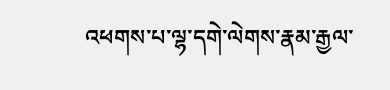འཕགས་པ་ལྷ་དགེ་ལེགས་རྣམ་རྒྱལ་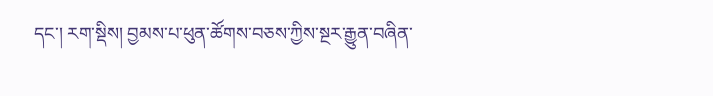དང་། རག་སྡིས། བྱམས་པ་ཕུན་ཚོགས་བཅས་ཀྱིས་སྔར་རྒྱུན་བཞིན་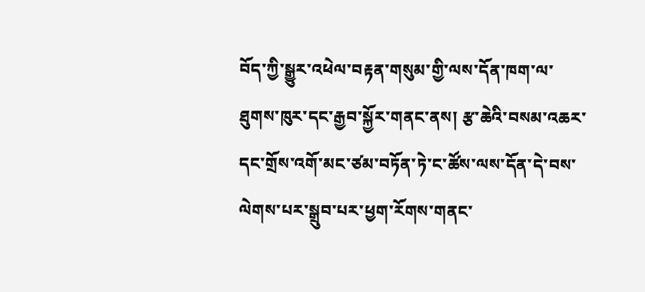བོད་ཀྱི་སྒྱུར་འཕེལ་བརྟན་གསུམ་གྱི་ལས་དོན་ཁག་ལ་ཐུགས་ཁུར་དང་རྒྱབ་སྐྱོར་གནང་ནས། རྩ་ཆེའི་བསམ་འཆར་དང་གྲོས་འགོ་མང་ཙམ་བཏོན་ཏེ་ང་ཚོས་ལས་དོན་དེ་བས་ལེགས་པར་སྒྲུབ་པར་ཕྱག་རོགས་གནང་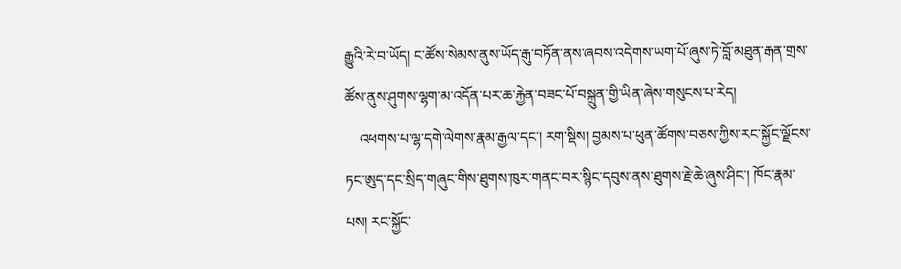རྒྱུའི་རེ་བ་ཡོད། ང་ཚོས་སེམས་ནུས་ཡོད་རྒུ་བཏོན་ནས་ཞབས་འདེགས་ཡག་པོ་ཞུས་ཏེ་བློ་མཐུན་རྒན་གྲས་ཚོས་ནུས་ཤུགས་ལྷག་མ་འདོན་པར་ཆ་རྐྱེན་བཟང་པོ་བསྐྲུན་གྱི་ཡིན་ཞེས་གསུངས་པ་རེད།
    འཕགས་པ་ལྷ་དགེ་ལེགས་རྣམ་རྒྱལ་དང་། རག་སྡིས། བྱམས་པ་ཕུན་ཚོགས་བཅས་ཀྱིས་རང་སྐྱོང་ལྗོངས་ཏང་ཨུད་དང་སྲིད་གཞུང་གིས་ཐུགས་ཁུར་གནང་བར་སྙིང་དབུས་ནས་ཐུགས་རྗེ་ཆེ་ཞུས་ཤིང་། ཁོང་རྣམ་པས། རང་སྐྱོང་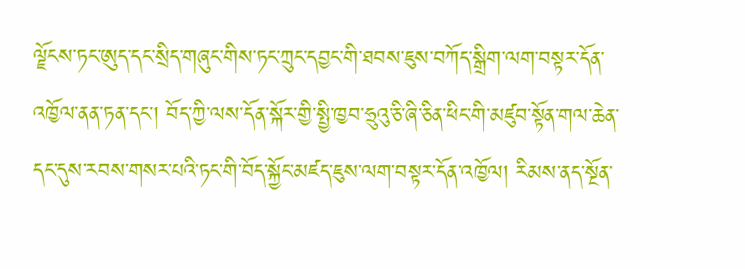ལྗོངས་ཏང་ཨུད་དང་སྲིད་གཞུང་གིས་ཏང་ཀྲུང་དབྱང་གི་ཐབས་ཇུས་བཀོད་སྒྲིག་ལག་བསྟར་དོན་འཁྱོལ་ནན་ཏན་དང་། བོད་ཀྱི་ལས་དོན་སྐོར་གྱི་སྤྱི་ཁྱབ་ཧྲུའུ་ཅི་ཞི་ཅིན་ཕིང་གི་མཛུབ་སྟོན་གལ་ཆེན་དང་དུས་རབས་གསར་པའི་ཏང་གི་བོད་སྐྱོང་མཛད་ཇུས་ལག་བསྟར་དོན་འཁྱོལ། རིམས་ནད་སྔོན་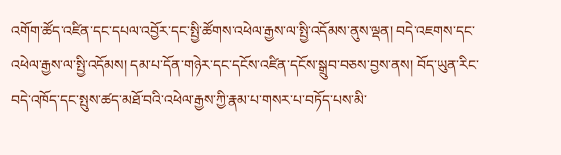འགོག་ཚོད་འཛིན་དང་དཔལ་འབྱོར་དང་སྤྱི་ཚོགས་འཕེལ་རྒྱས་ལ་སྤྱི་འདོམས་ནུས་ལྡན། བདེ་འཇགས་དང་འཕེལ་རྒྱས་ལ་སྤྱི་འདོམས། དམ་པ་དོན་གཉེར་དང་དངོས་འཛིན་དངོས་སྒྲུབ་བཅས་བྱས་ནས། བོད་ཡུན་རིང་བདེ་འཁོད་དང་སྤུས་ཚད་མཐོ་བའི་འཕེལ་རྒྱས་ཀྱི་རྣམ་པ་གསར་པ་བཏོད་པས་མི་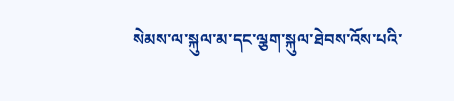སེམས་ལ་སྐུལ་མ་དང་ལྕག་སྐུལ་ཐེབས་འོས་པའི་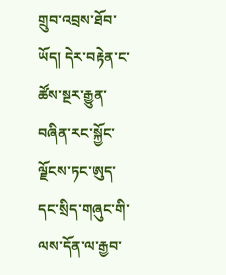གྲུབ་འབྲས་ཐོབ་ཡོད། དེར་བརྟེན་ང་ཚོས་སྔར་རྒྱུན་བཞིན་རང་སྐྱོང་ལྗོངས་ཏང་ཨུད་དང་སྲིད་གཞུང་གི་ལས་དོན་ལ་རྒྱབ་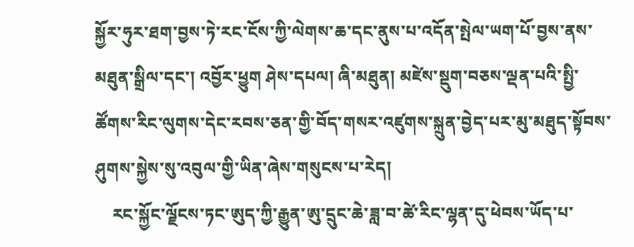སྐྱོར་ཧུར་ཐག་བྱས་ཏེ་རང་ངོས་ཀྱི་ལེགས་ཆ་དང་ནུས་པ་འདོན་སྤེལ་ཡག་པོ་བྱས་ནས་མཐུན་སྒྲིལ་དང་། འབྱོར་ཕྱུག ཤེས་དཔལ། ཞི་མཐུན། མཛེས་སྡུག་བཅས་ལྡན་པའི་སྤྱི་ཚོགས་རིང་ལུགས་དེང་རབས་ཅན་གྱི་བོད་གསར་འཛུགས་སྐྲུན་བྱེད་པར་མུ་མཐུད་སྟོབས་ཤུགས་སྐྱེས་སུ་འབུལ་གྱི་ཡིན་ཞེས་གསུངས་པ་རེད།
    རང་སྐྱོང་ལྗོངས་ཏང་ཨུད་ཀྱི་རྒྱུན་ཨུ་དྲུང་ཆེ་ཟླ་བ་ཚེ་རིང་ལྷན་དུ་ཕེབས་ཡོད་པ་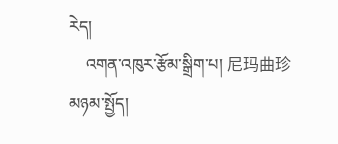རེད།
    འགན་འཁུར་རྩོམ་སྒྲིག་པ། 尼玛曲珍
མཉམ་སྤྱོད།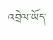འབྲེལ་ཡོད་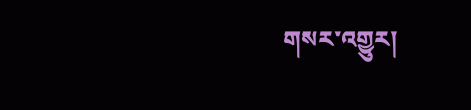གསར་འགྱུར།